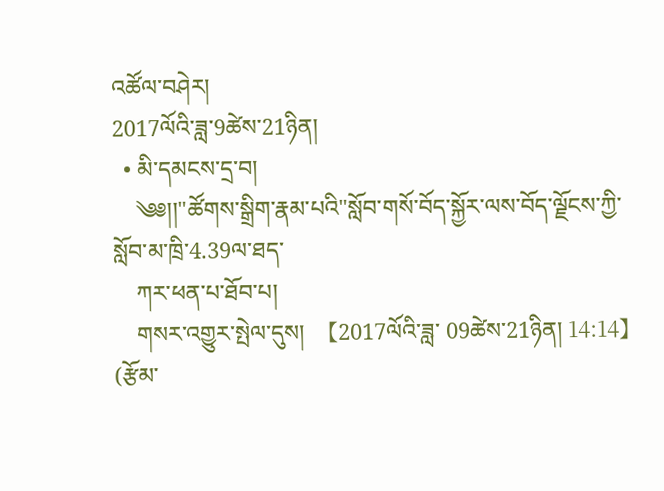འཚོལ་བཤེར།
2017ལོའི་ཟླ་9ཚེས་21ཉིན།
  • མི་དམངས་དྲ་བ།
    ༄༅།།"ཚོགས་སྒྲིག་རྣམ་པའི"སློབ་གསོ་བོད་སྐྱོར་ལས་བོད་ལྗོངས་ཀྱི་སློབ་མ་ཁྲི་4.39ལ་ཐད་
    ཀར་ཕན་པ་ཐོབ་པ།
    གསར་འགྱུར་སྤེལ་དུས།  【2017ལོའི་ཟླ་ 09ཚེས་21ཉིན། 14:14】   (རྩོམ་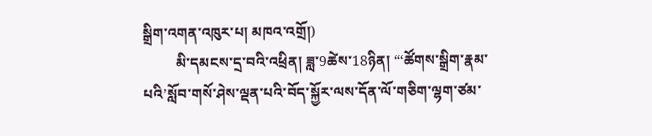སྒྲིག་འགན་འཁུར་པ། མཁའ་འགྲོ།)
         མི་དམངས་དྲ་བའི་འཕྲིན། ཟླ་9ཚེས་18ཉིན། “‘ཚོགས་སྒྲིག་རྣམ་པའི’སློབ་གསོ་ཤེས་ལྡན་པའི་བོད་སྐྱོར་ལས་དོན་ལོ་གཅིག་ལྷག་ཙམ་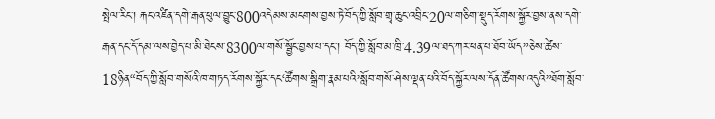སྤེལ་རིང་། རྐང་འཛིན་དགེ་རྒན་ཕུལ་བྱུང་800འདེམས་མངགས་བྱས་ཏེ་བོད་ཀྱི་སློབ་གྲྭ་ཆུང་འབྲིང་20ལ་གཅིག་སྡུད་རོགས་སྐྱོར་བྱས་ནས་དགེ་རྒན་དང་དོ་དམ་ལས་བྱེད་པ་མི་ཐེངས་8300ལ་གསོ་སྦྱོང་བྱས་པ་དང་། བོད་ཀྱི་སློབ་མ་ཁྲི་4.39ལ་ཐད་ཀར་ཕན་པ་ཐོབ་ཡོད”ཅེས་ཚེས་18ཉིན“བོད་ཀྱི་སློབ་གསོའི་ཁ་གཏད་རོགས་སྐྱོར་དང‘ཚོགས་སྒྲིག་རྣམ་པའི’སློབ་གསོ་ཤེས་ལྡན་པའི་བོད་སྐྱོར་ལས་དོན་ཚོགས་འདུའི”ཐོག་སློབ་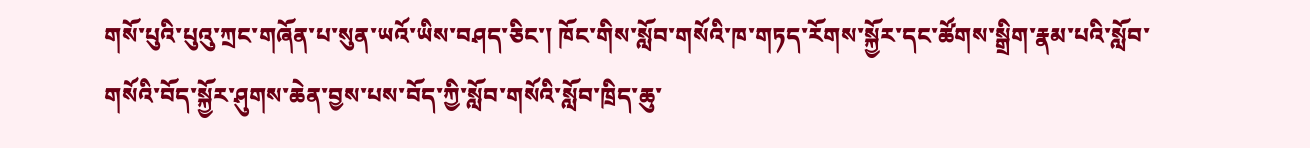གསོ་པུའི་པུའུ་ཀྲང་གཞོན་པ་སུན་ཡའོ་ཡིས་བཤད་ཅིང་། ཁོང་གིས་སློབ་གསོའི་ཁ་གཏད་རོགས་སྐྱོར་དང་ཚོགས་སྒྲིག་རྣམ་པའི་སློབ་གསོའི་བོད་སྐྱོར་ཤུགས་ཆེན་བྱས་པས་བོད་ཀྱི་སློབ་གསོའི་སློབ་ཁྲིད་ཆུ་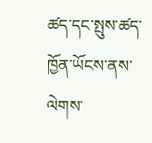ཚད་དང་སྤུས་ཚད་ཁྱོན་ཡོངས་ནས་ལེགས་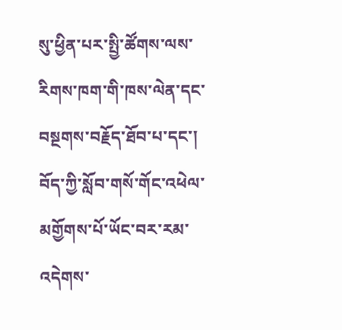སུ་ཕྱིན་པར་སྤྱི་ཚོགས་ལས་རིགས་ཁག་གི་ཁས་ལེན་དང་བསྔགས་བརྗོད་ཐོབ་པ་དང་། བོད་ཀྱི་སློབ་གསོ་གོང་འཕེལ་མགྱོགས་པོ་ཡོང་བར་རམ་འདེགས་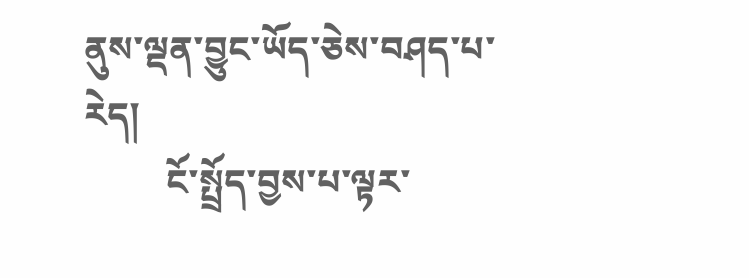ནུས་ལྡན་བྱུང་ཡོད་ཅེས་བཤད་པ་རེད།
         ངོ་སྤྲོད་བྱས་པ་ལྟར་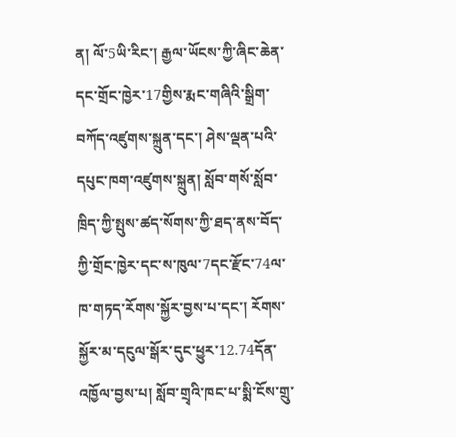ན། ལོ་5ཡི་རིང་། རྒྱལ་ཡོངས་ཀྱི་ཞིང་ཆེན་དང་གྲོང་ཁྱེར་17གྱིས་རྨང་གཞིའི་སྒྲིག་བཀོད་འཛུགས་སྐྲུན་དང་། ཤེས་ལྡན་པའི་དཔུང་ཁག་འཛུགས་སྐྲུན། སློབ་གསོ་སློབ་ཁྲིད་ཀྱི་སྤུས་ཚད་སོགས་ཀྱི་ཐད་ནས་བོད་ཀྱི་གྲོང་ཁྱེར་དང་ས་ཁུལ་7དང་རྫོང་74ལ་ཁ་གཏད་རོགས་སྐྱོར་བྱས་པ་དང་། རོགས་སྐྱོར་མ་དངུལ་སྒོར་དུང་ཕྱུར་12.74དོན་འཁྱོལ་བྱས་པ། སློབ་གྲྭའི་ཁང་པ་སྨི་ངོས་གྲུ་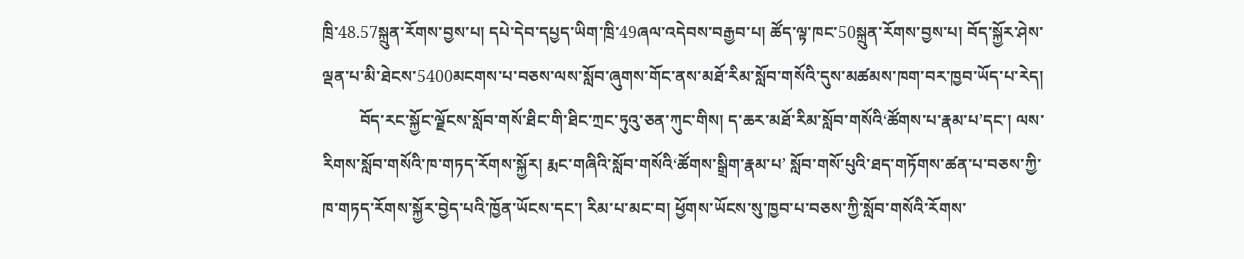ཁྲི་48.57སྐྲུན་རོགས་བྱས་པ། དཔེ་དེབ་དཔྱད་ཡིག་ཁྲི་49ཞལ་འདེབས་བརྒྱབ་པ། ཚོད་ལྟ་ཁང་50སྐྲུན་རོགས་བྱས་པ། བོད་སྐྱོར་ཤེས་ལྡན་པ་མི་ཐེངས་5400མངགས་པ་བཅས་ལས་སློབ་ཞུགས་གོང་ནས་མཐོ་རིམ་སློབ་གསོའི་དུས་མཚམས་ཁག་བར་ཁྱབ་ཡོད་པ་རེད།
         བོད་རང་སྐྱོང་ལྗོངས་སློབ་གསོ་ཐིང་གི་ཐིང་ཀྲང་ཏུའུ་ཅན་ཀུང་གིས། ད་ཆར་མཐོ་རིམ་སློབ་གསོའི‘ཚོགས་པ་རྣམ་པ’དང་། ལས་རིགས་སློབ་གསོའི་ཁ་གཏད་རོགས་སྐྱོར། རྨང་གཞིའི་སློབ་གསོའི‘ཚོགས་སྒྲིག་རྣམ་པ’ སློབ་གསོ་པུའི་ཐད་གཏོགས་ཚན་པ་བཅས་ཀྱི་ཁ་གཏད་རོགས་སྐྱོར་བྱེད་པའི་ཁྱོན་ཡོངས་དང་། རིམ་པ་མང་བ། ཕྱོགས་ཡོངས་སུ་ཁྱབ་པ་བཅས་ཀྱི་སློབ་གསོའི་རོགས་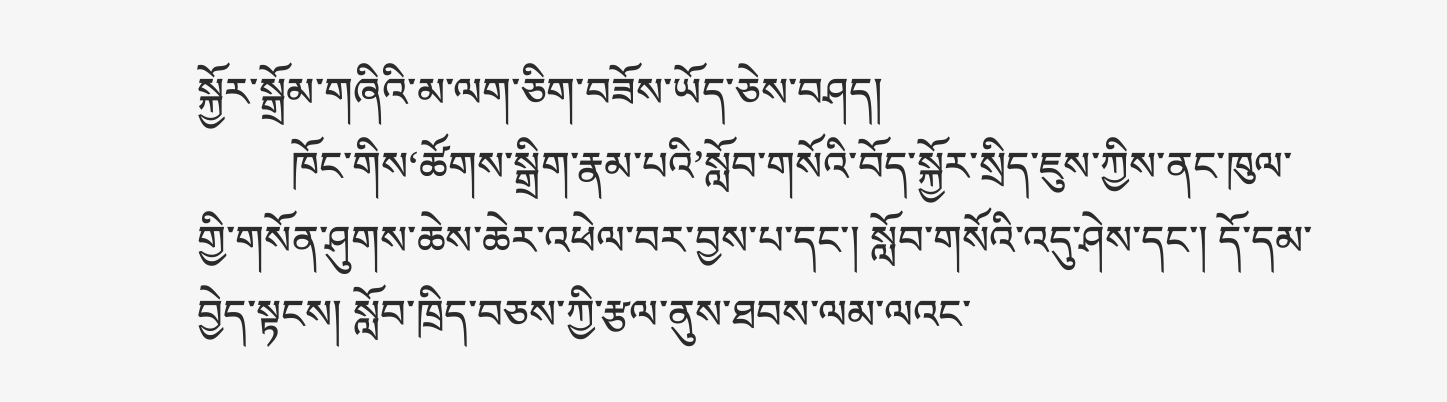སྐྱོར་སྒྲོམ་གཞིའི་མ་ལག་ཅིག་བཟོས་ཡོད་ཅེས་བཤད།
         ཁོང་གིས‘ཚོགས་སྒྲིག་རྣམ་པའི’སློབ་གསོའི་བོད་སྐྱོར་སྲིད་ཇུས་ཀྱིས་ནང་ཁུལ་གྱི་གསོན་ཤུགས་ཆེས་ཆེར་འཕེལ་བར་བྱས་པ་དང་། སློབ་གསོའི་འདུ་ཤེས་དང་། དོ་དམ་བྱེད་སྟངས། སློབ་ཁྲིད་བཅས་ཀྱི་རྩལ་ནུས་ཐབས་ལམ་ལའང་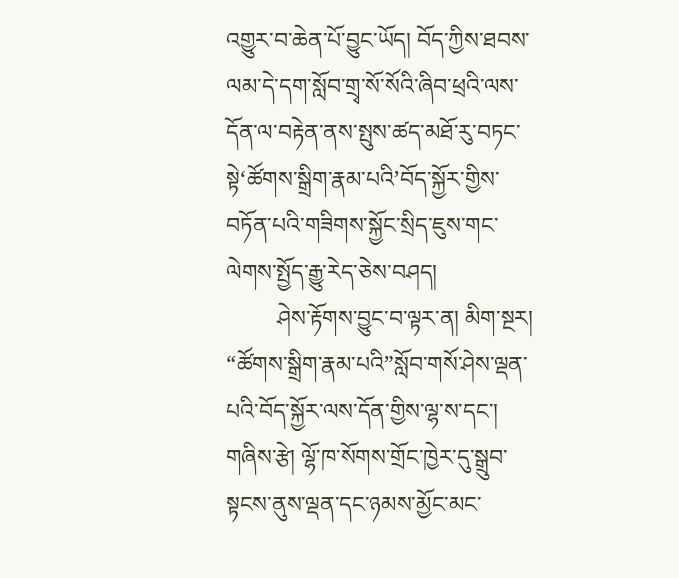འགྱུར་བ་ཆེན་པོ་བྱུང་ཡོད། བོད་ཀྱིས་ཐབས་ལམ་དེ་དག་སློབ་གྲྭ་སོ་སོའི་ཞིབ་ཕྲའི་ལས་དོན་ལ་བརྟེན་ནས་སྤུས་ཚད་མཐོ་རུ་བཏང་སྟེ‘ཚོགས་སྒྲིག་རྣམ་པའི’བོད་སྐྱོར་གྱིས་བཏོན་པའི་གཟིགས་སྐྱོང་སྲིད་ཇུས་གང་ལེགས་སྤྱོད་རྒྱུ་རེད་ཅེས་བཤད།
         ཤེས་རྟོགས་བྱུང་བ་ལྟར་ན། མིག་སྔར། “ཚོགས་སྒྲིག་རྣམ་པའི”སློབ་གསོ་ཤེས་ལྡན་པའི་བོད་སྐྱོར་ལས་དོན་གྱིས་ལྷ་ས་དང་། གཞིས་རྩེ། ལྷོ་ཁ་སོགས་གྲོང་ཁྱེར་དུ་སྒྲུབ་སྟངས་ནུས་ལྡན་དང་ཉམས་མྱོང་མང་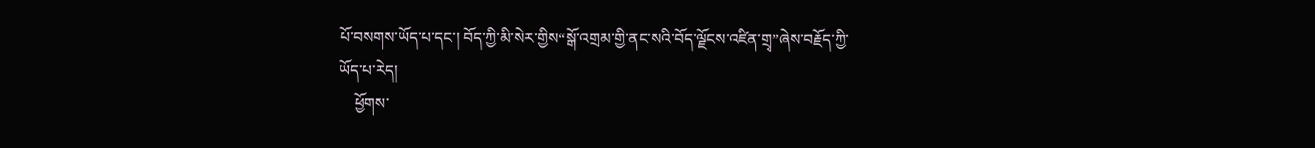པོ་བསགས་ཡོད་པ་དང་། བོད་ཀྱི་མི་སེར་གྱིས“སྒོ་འགྲམ་གྱི་ནང་སའི་བོད་ལྗོངས་འཛིན་གྲྭ”ཞེས་བརྗོད་ཀྱི་ཡོད་པ་རེད།
    ཕྱོགས་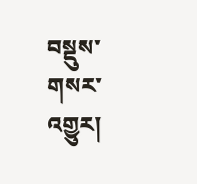བསྡུས་གསར་འགྱུར།